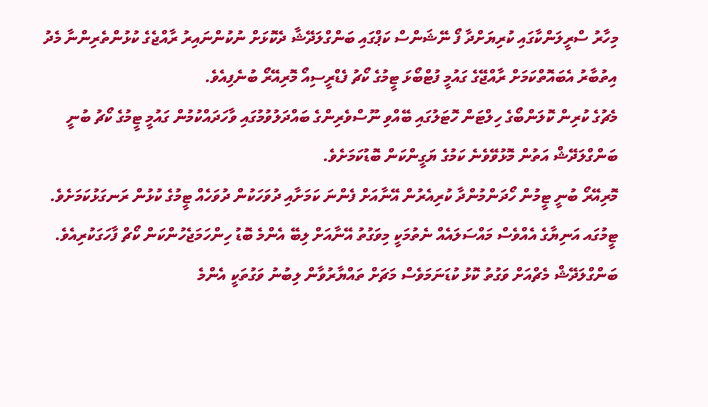މިހާރު ސްރީލަންކާގައި ކުރިޔަށްދާ ފޯ ނޭޝަންސް ކަޕްގައި ބަންގްލަދޭޝާ ދެކޮޅަށް ނުކުންނައިރު ރާއްޖެގެ ކުޅުންތެރިންނާ މެދު އިތުބާރު އެބައޮތްކަމަށް ރާއްޖޭގެ ގައުމީ ފުޓްބޯޅަ ޓީމުގެ ކޯޗު ފެޑްރީސިއޯ މޮރިއޭރޯ ބުނެފިއެވެ.
މެޗުގެ ކުރިން ކޮލަންބޯގެ ހިލްޓަން ހޮޓަލުގައި ބޭއްވި ނޫސްވެރިންގެ ބައްދަލުވުމުގައި ވާހަދައްކުމުން ގައުމީ ޓީމުގެ ކޯޗު ބުނީ ބަންގްލަދޭޝް އަތުން މޮޅުވޭވެނެ ކަމުގެ ޔަގީންކަން ބޮޑުކަމަށެވެ.
މޮރިއޭރޯ ބުނީ ޓީމުން ހޯދަންމުންދާ ކުރިއެރުން އޭނާއަށް ފެންނަ ކަމަށާއި ދުވަހަކުން ދުވަހެއް ޓީމުގެ ކުޅުން ރަނގަޅުކަމަށެވެ. ޓީމުގައ އަނިޔާގެ އެއްވެސް މައްސަލައެއް ނެތުމަކީ މިވަގުތު އޭނާއަށް ލިބޭ އެންމެ ބޮޑު ހިންހަމަޖެހުންކަން ކޯޗް ފާހަގަކުރިއެވެ. ބަންގްލަދޭޝް މެޗްއަށް ވަގުތު ކޮޅު ކުޑަނަމަވެސް މަޗަށް ތައްޔާރުވާން ލިބުނު ވަގުތަކީ އެންމެ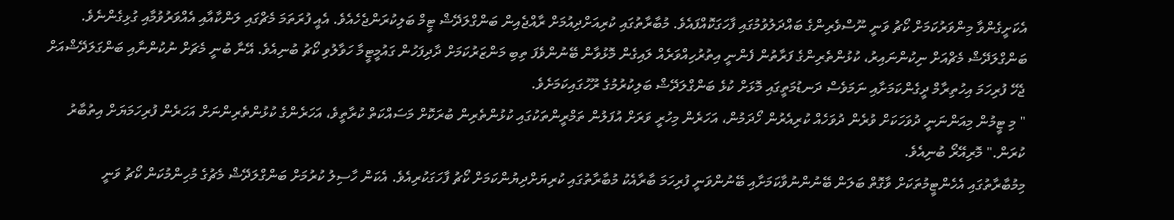އެކަށީގެންވާ މިންވަރުކަމަށް ކޯޗު ވަނީ ނޫސްވެރިންގެ ބައްދަލުވުމުގައި ފާހަގަކޮއްފައެވެ. މުބާރާތުގައި ކުރިއަށްދިއުމަށް ރާއްޖެއިން ބަންގްލަދޭޝް ޓީމް ބަލިކުރަންޖެހެއެވެ. އެއީ ފުރަތަމަ މެޗްގައި ލަންކާއާއި އެއްވަރުވުމާއި ގުޅިގެންނެވެ.
ބަންގްލަދޭޝް މެޗްއަށް ނިކުންނައިރު، ކުޅުންތެރިންގެ ފަރާތުން ފެންނީ އިތުރުހިއްވަރެއް ލައިގެން މޮޅުވާން ބޭނުންވެފަ ތިބި މަންޒަރުކަމަށް ދާދިފަހުން ގައުމީޓީމާ ހަވާލުވި ކޯޗު ބުނިއެވެ. އޭނާ ބުނީ މެޗަށް ނުކުންނާއި ބަންގަލަދޭޝްއަށް ޖެހޭ ފުރިހަމަ އިހުތިރާމް ދީގެންކަމަށާއި ނަމަވެސް ދަނޑުމަތީގައި މޮޅަށް ކުޅެ ބަންގްލަދޭޝް ބަލިކުރުމުގެ ރޫހުގައިކަމަށެވެ.
" މި ޓީމުން މިއަންނަނީ ދުވަހަކަށް ވުރެން ދުވަހެއް ކުރިއެރުން ހޯދަމުން، އަހަރެން މިހުރީ ވަރަށް އުފަލުން ތަމްރީންތަކުގައި ކުޅުންތެރިން ބުރަކޮށް މަސައްކަތް ކުރާތީވެ، އަހަރެންގެ ކުޅުންތެރިންނަށް އަހަރެން ފުރިހަމަޔަށް އިތުބާރު ކުރަން." މޮރިއޭރޯ ބުނިއެވެ.
މިމުބާރާތުގައި އެހެންޓީމުތަކަށް ވާގޮތް ބަލަން ބޭނުންނުވާކަމަށާއި ބޭނުންވަނީ ފުރިހަމަ ބާރާއެކު މުބާރާތުގައި ކުރިޔަށްދިޔުންކަމަށް ކޯޗު ފާހަގަކުރިއެވެ. އެކަން ހާސިލު ކުރުމަށް ބަންގްލަދޭޝް މެޗުގެ މުހިންމުކަން ކޯޗު ވަނީ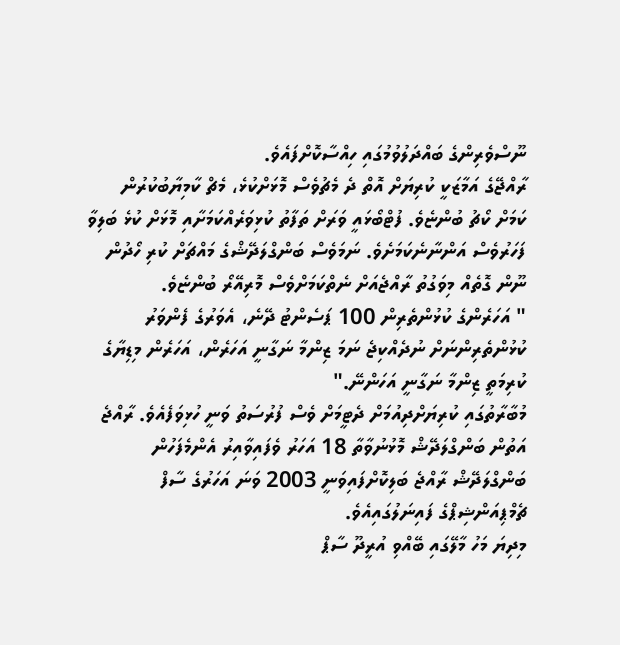ނޫސްވެރިންގެ ބައްދަލުވުމުގައި ހިއްސާކޮށްފައެވެ.
ރާއްޖޭގެ އަމާޒަކީ ކުރިޔަށް އޮތް ދެ މެޗުވެސް މޮޅަށްކުޅެ، މެޗް ކާމިޔާބުކުރުން ކަމަށް ކޯޗު ބުންޏެވެ. ފުޓްބޯޅައީ ވަރަށް ތަފާތު ކުޅިވަރެއްކަމަށާއި މޮޅަށް ކުޅެ ބަލިވާ ފަހަރުވެސް އަންނާނެކަމަށެވެ. ނަމަވެސް ބަންގްލަދޭޝްގެ މައްޗަށް ކުރި ހޯދުން ނޫން ގޮތެއް މިވަގުތު ރާއްޖެއަށް ނެތްކަމަށްވެސް މޮރިއޭރޯ ބުންޏެވެ.
" އަހަރެންގެ ކުޅުންތެރިން 100 ޕަސެންޓު ދޭނެ، އެވަރުގެ ފެންވަރު ކުޅުންތެރިންނަށް ނުދެއްކިޖެ ނަމަ ޒިންމާ ނަގާނީ އަހަރެން، އަހަރެން މިޑިޔާގެ ކުރިމަތީ ޒިންމާ ނަގާނީ އަހަންނޭ."
މުބާރާތުގައި ކުރިޔަށްދިއުމަށް ދެޓީމަށް ވެސް ފުރުސަތު ވަނީ ހުޅިވަފެއެވެ. ރާއްޖެ އަތުން ބަންގްލަދޭޝް މޮޅުނުވާތާ 18 އަހަރު ވެފައިވާއިރު އެންމެފަހުން ބަންގްލަދޭޝް ރާއްޖެ ބަލިކޮށްފައިވަނީ 2003 ވަނަ އަހަރުގެ ސާފް ޗެމްޕިއަންޝިޕްގެ ފައިނަލުގައިއެވެ.
މިދިޔަ މަހު މާލޭގައި ބޭއްވި އުރީދޫ ސާޕް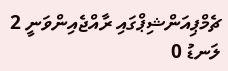ޗެމްޕިއަންޝިޕްގައި ރާއްޖެއިންވަނީ 2 ލަނޑު 0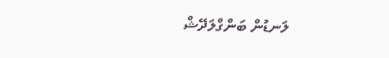ލަނޑުން ބަންގްލަދޭޝް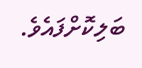ބަލިކޮށްފައެވެ.